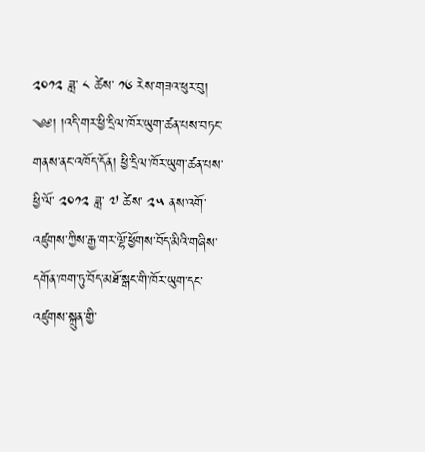༢༠༡༢ ཟླ་ ༨ ཚེས་ ༡༦ རེས་གཟའ་ཕུར་བུ།
༄༅། །འདི་གར་ཕྱི་དྲིལ་ཁོར་ཡུག་ཚན་པས་བཏང་གནས་ནང་འཁོད་དོན། ཕྱི་དྲིལ་ཁོར་ཡུག་ཚན་པས་ཕྱི་ལོ་ ༢༠༡༢ ཟླ་ ༧ ཚེས་ ༢༥ ནས་འགོ་འཛུགས་ཀྱིས་རྒྱ་གར་ལྷོ་ཕྱོགས་བོད་མིའི་གཞིས་དགོན་ཁག་ཏུ་བོད་མཐོ་སྒང་གི་ཁོར་ཡུག་དང་འཛུགས་སྐྲུན་གྱི་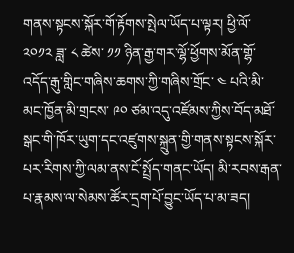གནས་སྟངས་སྐོར་གོ་རྟོགས་སྤེལ་ཡོད་པ་ལྟར། ཕྱི་ལོ་ ༢༠༡༢ ཟླ་ ༨ ཚེས་ ༡༡ ཉིན་རྒྱ་གར་ལྷོ་ཕྱོགས་མོན་གྷོ་འདོད་རྒུ་གླིང་གཞིས་ཆགས་ཀྱི་གཞིས་གྲོང་ ༤ པའི་མི་མང་ཁྱོན་མི་གྲངས་ ༩༠ ཙམ་འདུ་འཛོམས་ཀྱིས་བོད་མཐོ་སྒང་གི་ཁོར་ཡུག་དང་འཛུགས་སྐྲུན་གྱི་གནས་སྟངས་སྐོར་པར་རིགས་ཀྱི་ལམ་ནས་ངོ་སྤྲོད་གནང་ཡོད། མི་རབས་རྒན་པ་རྣམས་ལ་སེམས་ཚོར་དྲག་པོ་བྱུང་ཡོད་པ་མ་ཟད།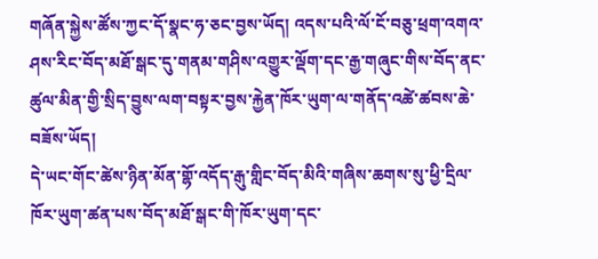གཞོན་སྐྱེས་ཚོས་ཀྱང་དོ་སྣང་ཧ་ཅང་བྱས་ཡོད། འདས་པའི་ལོ་ངོ་བཅུ་ཕྲག་འགའ་ཤས་རིང་བོད་མཐོ་སྒང་དུ་གནམ་གཤིས་འགྱུར་ལྡོག་དང་རྒྱ་གཞུང་གིས་བོད་ནང་ཚུལ་མིན་གྱི་སྲིད་བྱུས་ལག་བསྟར་བྱས་རྐྱེན་ཁོར་ཡུག་ལ་གནོད་འཚེ་ཚབས་ཆེ་བཟོས་ཡོད།
དེ་ཡང་གོང་ཚེས་ཉིན་མོན་གྷོ་འདོད་རྒུ་གླིང་བོད་མིའི་གཞིས་ཆགས་སུ་ཕྱི་དྲིལ་ཁོར་ཡུག་ཚན་པས་བོད་མཐོ་སྒང་གི་ཁོར་ཡུག་དང་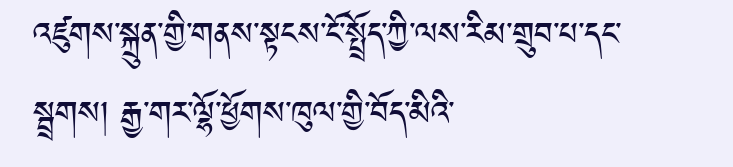འཛུགས་སྐྲུན་གྱི་གནས་སྟངས་ངོ་སྤྲོད་ཀྱི་ལས་རིམ་གྲུབ་པ་དང་སྦྲགས། རྒྱ་གར་ལྷོ་ཕྱོགས་ཁུལ་གྱི་བོད་མིའི་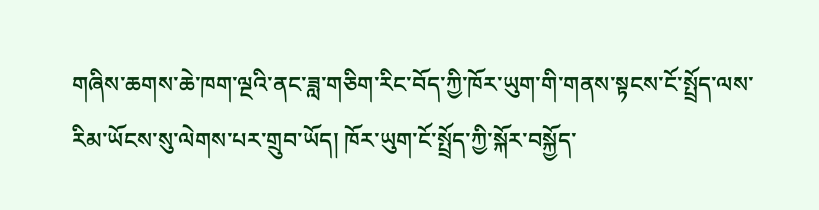གཞིས་ཆགས་ཆེ་ཁག་ལྔའི་ནང་ཟླ་གཅིག་རིང་བོད་ཀྱི་ཁོར་ཡུག་གི་གནས་སྟངས་ངོ་སྤྲོད་ལས་རིམ་ཡོངས་སུ་ལེགས་པར་གྲུབ་ཡོད། ཁོར་ཡུག་ངོ་སྤྲོད་ཀྱི་སྐོར་བསྐྱོད་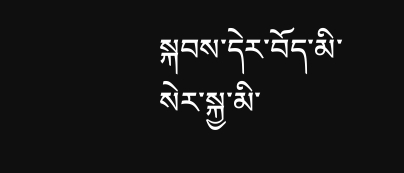སྐབས་དེར་བོད་མི་སེར་སྐྱ་མི་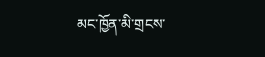མང་ཁྱོན་མི་གྲངས་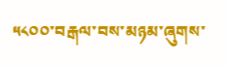༥༨༠༠་བརྒལ་བས་མཉམ་ཞུགས་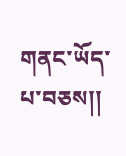གནང་ཡོད་པ་བཅས།།